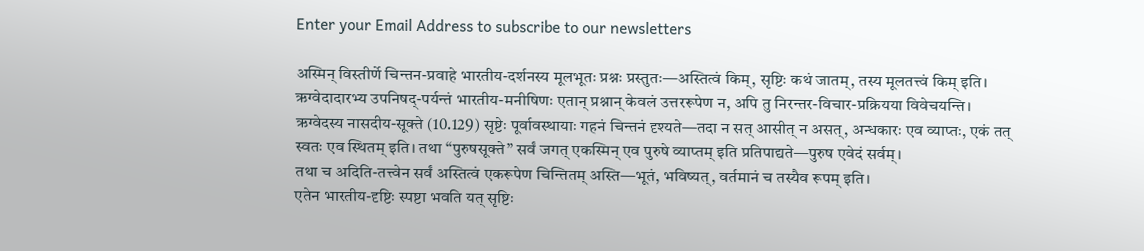Enter your Email Address to subscribe to our newsletters

अस्मिन् विस्तीर्णे चिन्तन-प्रवाहे भारतीय-दर्शनस्य मूलभूतः प्रश्नः प्रस्तुतः—अस्तित्वं किम्, सृष्टिः कथं जातम्, तस्य मूलतत्त्वं किम् इति। ऋग्वेदादारभ्य उपनिषद्-पर्यन्तं भारतीय-मनीषिणः एतान् प्रश्नान् केवलं उत्तररूपेण न, अपि तु निरन्तर-विचार-प्रक्रियया विवेचयन्ति।
ऋग्वेदस्य नासदीय-सूक्ते (10.129) सृष्टेः पूर्वावस्थायाः गहनं चिन्तनं दृश्यते—तदा न सत् आसीत् न असत्, अन्धकारः एव व्याप्तः, एकं तत् स्वतः एव स्थितम् इति। तथा “पुरुषसूक्ते” सर्वं जगत् एकस्मिन् एव पुरुषे व्याप्तम् इति प्रतिपाद्यते—पुरुष एवेदं सर्वम्।
तथा च अदिति-तत्त्वेन सर्वं अस्तित्वं एकरूपेण चिन्तितम् अस्ति—भूतं, भविष्यत्, वर्तमानं च तस्यैव रूपम् इति।
एतेन भारतीय-दृष्टिः स्पष्टा भवति यत् सृष्टिः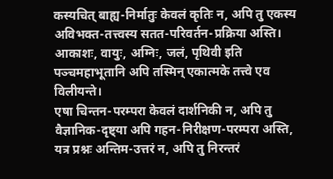कस्यचित् बाह्य-निर्मातुः केवलं कृतिः न, अपि तु एकस्य अविभक्त-तत्त्वस्य सतत-परिवर्तन-प्रक्रिया अस्ति। आकाशः, वायुः, अग्निः, जलं, पृथिवी इति पञ्चमहाभूतानि अपि तस्मिन् एकात्मके तत्त्वे एव विलीयन्ते।
एषा चिन्तन-परम्परा केवलं दार्शनिकी न, अपि तु वैज्ञानिक-दृष्ट्या अपि गहन-निरीक्षण-परम्परा अस्ति, यत्र प्रश्नः अन्तिम-उत्तरं न, अपि तु निरन्तरं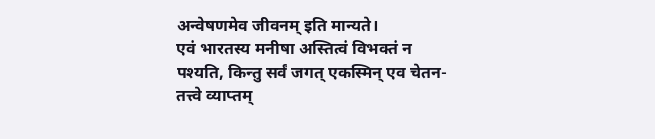अन्वेषणमेव जीवनम् इति मान्यते।
एवं भारतस्य मनीषा अस्तित्वं विभक्तं न पश्यति, किन्तु सर्वं जगत् एकस्मिन् एव चेतन-तत्त्वे व्याप्तम्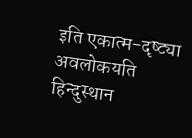इति एकात्म-दृष्ट्या अवलोकयति
हिन्दुस्थान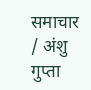समाचार / अंशु गुप्ता